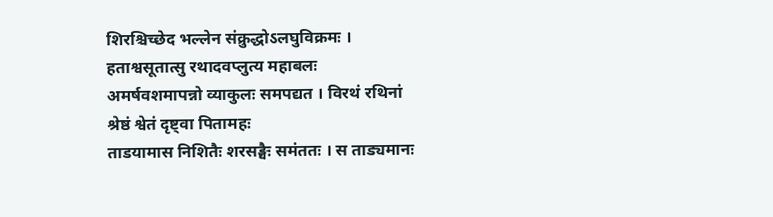शिरश्चिच्छेद भल्लेन संक्रुद्धोऽलघुविक्रमः । हताश्वसूतात्सु रथादवप्लुत्य महाबलः
अमर्षवशमापन्नो व्याकुलः समपद्यत । विरथं रथिनां श्रेष्ठं श्वेतं दृष्ट्वा पितामहः
ताडयामास निशितैः शरसङ्घैः समंततः । स ताड्यमानः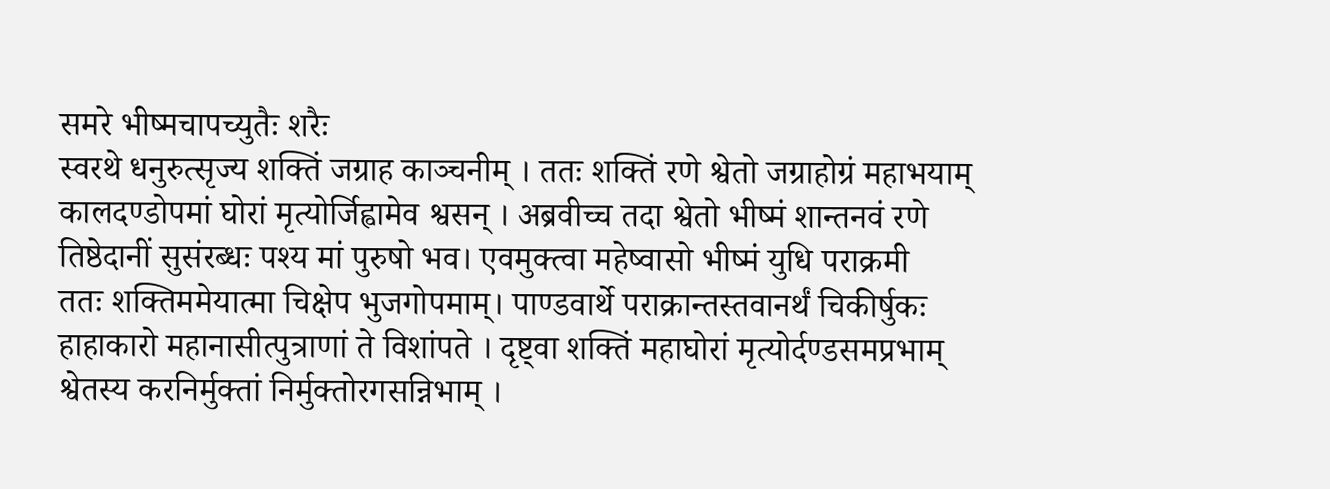समरे भीष्मचापच्युतैः शरैः
स्वरथे धनुरुत्सृज्य शक्तिं जग्राह काञ्चनीम् । ततः शक्तिं रणे श्वेतो जग्राहोग्रं महाभयाम्
कालदण्डोपमां घोरां मृत्योर्जिह्वामेव श्वसन् । अब्रवीच्च तदा श्वेतो भीष्मं शान्तनवं रणे
तिष्ठेदानीं सुसंरब्धः पश्य मां पुरुषो भव। एवमुक्त्वा महेष्वासो भीष्मं युधि पराक्रमी
ततः शक्तिममेयात्मा चिक्षेप भुजगोपमाम्। पाण्डवार्थे पराक्रान्तस्तवानर्थं चिकीर्षुकः
हाहाकारो महानासीत्पुत्राणां ते विशांपते । दृष्ट्वा शक्तिं महाघोरां मृत्योर्दण्डसमप्रभाम्
श्वेतस्य करनिर्मुक्तां निर्मुक्तोरगसन्निभाम् ।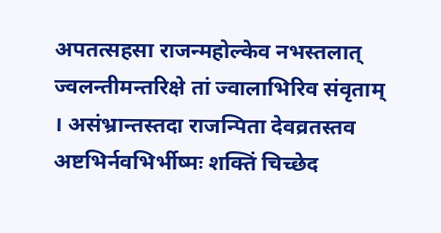अपतत्सहसा राजन्महोल्केव नभस्तलात्
ज्वलन्तीमन्तरिक्षे तां ज्वालाभिरिव संवृताम् । असंभ्रान्तस्तदा राजन्पिता देवव्रतस्तव
अष्टभिर्नवभिर्भीष्मः शक्तिं चिच्छेद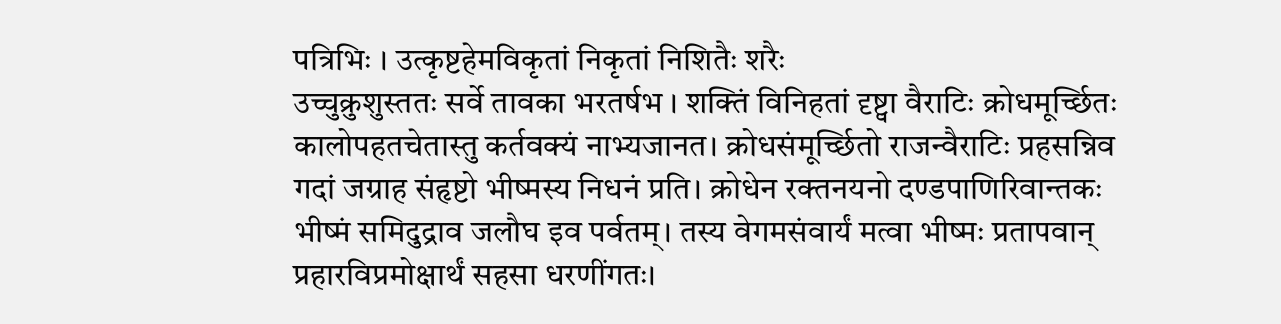पत्रिभिः । उत्कृष्टहेमविकृतां निकृतां निशितैः शरैः
उच्चुक्रुशुस्ततः सर्वे तावका भरतर्षभ । शक्तिं विनिहतां दृष्ट्वा वैराटिः क्रोधमूर्च्छितः
कालोपहतचेतास्तु कर्तवक्यं नाभ्यजानत। क्रोधसंमूर्च्छितो राजन्वैराटिः प्रहसन्निव
गदां जग्राह संहृष्टो भीष्मस्य निधनं प्रति। क्रोधेन रक्तनयनो दण्डपाणिरिवान्तकः
भीष्मं समिदुद्राव जलौघ इव पर्वतम्। तस्य वेगमसंवार्यं मत्वा भीष्मः प्रतापवान्
प्रहारविप्रमोक्षार्थं सहसा धरणींगतः।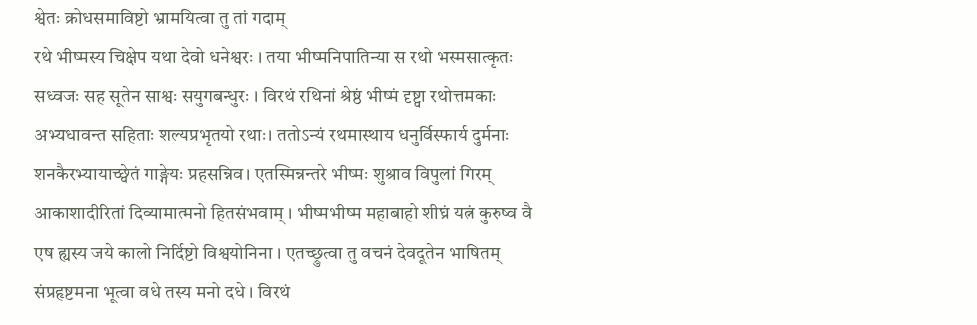श्वेतः क्रोधसमाविष्टो भ्रामयित्वा तु तां गदाम्
रथे भीष्मस्य चिक्षेप यथा देवो धनेश्वरः । तया भीष्मनिपातिन्या स रथो भस्मसात्कृतः
सध्वजः सह सूतेन साश्वः सयुगबन्धुरः । विरथं रथिनां श्रेष्ठं भीष्मं दृष्ट्वा रथोत्तमकाः
अभ्यधावन्त सहिताः शल्यप्रभृतयो रथाः। ततोऽन्यं रथमास्थाय धनुर्विस्फार्य दुर्मनाः
शनकैरभ्यायाच्छ्वेतं गाङ्गेयः प्रहसन्निव। एतस्मिन्नन्तरे भीष्मः शुश्राव विपुलां गिरम्
आकाशादीरितां दिव्यामात्मनो हितसंभवाम् । भीष्मभीष्म महाबाहो शीघ्रं यत्नं कुरुष्व वै
एष ह्यस्य जये कालो निर्दिष्टो विश्वयोनिना । एतच्छ्रुत्वा तु वचनं देवदूतेन भाषितम्
संप्रहृष्टमना भूत्वा वधे तस्य मनो दधे । विरथं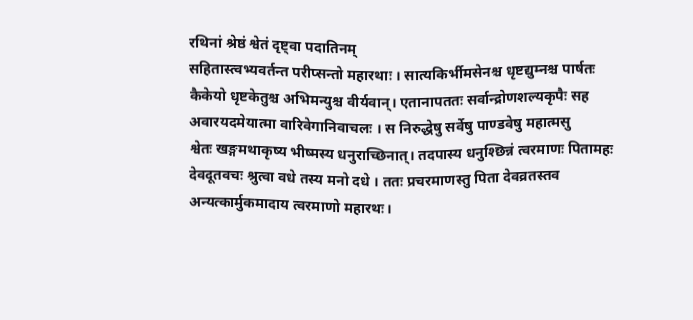रथिनां श्रेष्ठं श्वेतं दृष्ट्वा पदातिनम्
सहितास्त्वभ्यवर्तन्त परीप्सन्तो महारथाः । सात्यकिर्भीमसेनश्च धृष्टद्युम्नश्च पार्षतः
कैकेयो धृष्टकेतुश्च अभिमन्युश्च वीर्यवान्। एतानापततः सर्वान्द्रोणशल्यकृपैः सह
अवारयदमेयात्मा वारिवेगानिवाचलः । स निरुद्धेषु सर्वेषु पाण्डवेषु महात्मसु
श्वेतः खङ्गमथाकृष्य भीष्मस्य धनुराच्छिनात्। तदपास्य धनुश्छिन्नं त्वरमाणः पितामहः
देवदूतवचः श्रुत्वा वधे तस्य मनो दधे । ततः प्रचरमाणस्तु पिता देवव्रतस्तव
अन्यत्कार्मुकमादाय त्वरमाणो महारथः।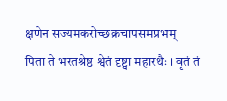क्षणेन सज्यमकरोच्छक्रचापसमप्रभम्
पिता ते भरतश्रेष्ठ श्वेतं दृष्ट्वा महारथैः । वृतं तं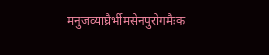मनुजव्याघ्रैर्भीमसेनपुरोगमैःक